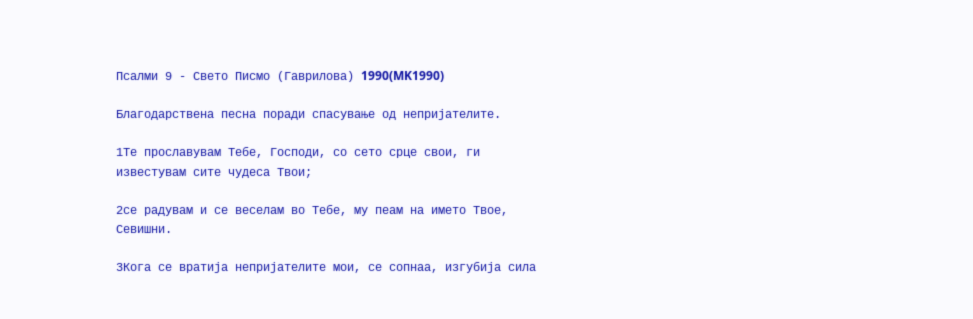Псалми 9 - Свето Писмо (Гаврилова) 1990(MK1990)

Благодарствена песна поради спасување од непријателите.

1Те прославувам Тебе, Господи, со сето срце свои, ги известувам сите чудеса Твои;

2се радувам и се веселам во Тебе, му пеам на името Твое, Севишни.

3Кога се вратија непријателите мои, се сопнаа, изгубија сила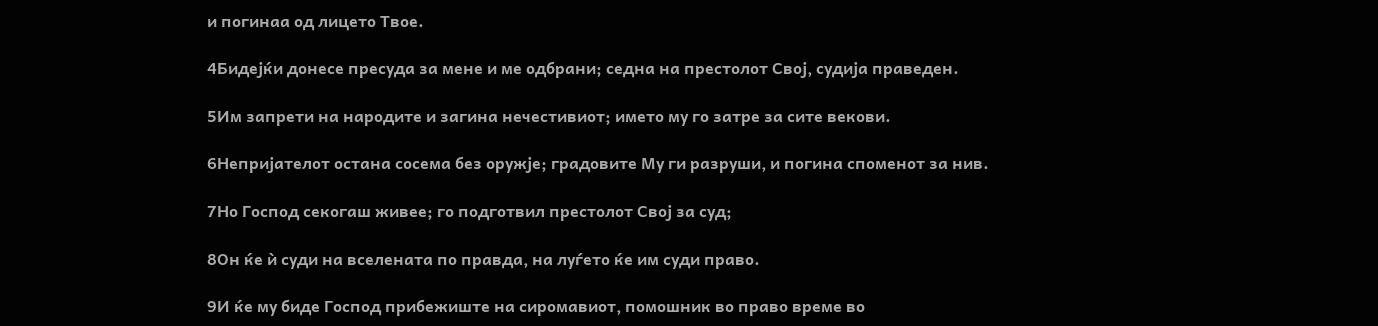и погинаа од лицето Твое.

4Бидејќи донесе пресуда за мене и ме одбрани; седна на престолот Свој, судија праведен.

5Им запрети на народите и загина нечестивиот; името му го затре за сите векови.

6Непријателот остана сосема без оружје; градовите Му ги разруши, и погина споменот за нив.

7Но Господ секогаш живее; го подготвил престолот Свој за суд;

8Он ќе ѝ суди на вселената по правда, на луѓето ќе им суди право.

9И ќе му биде Господ прибежиште на сиромавиот, помошник во право време во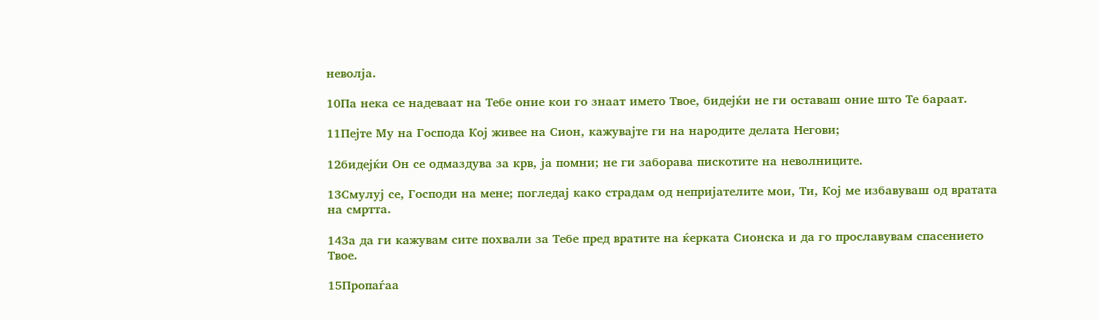неволја.

10Па нека се надеваат на Тебе оние кои го знаат името Твое, бидејќи не ги оставаш оние што Те бараат.

11Пејте Му на Господа Кој живее на Сион, кажувајте ги на народите делата Негови;

12бидејќи Он се одмаздува за крв, ја помни; не ги заборава пискотите на неволниците.

13Смулуј се, Господи на мене; погледај како страдам од непријателите мои, Ти, Кој ме избавуваш од вратата на смртта.

14За да ги кажувам сите похвали за Тебе пред вратите на ќерката Сионска и да го прославувам спасението Твое.

15Пропаѓаа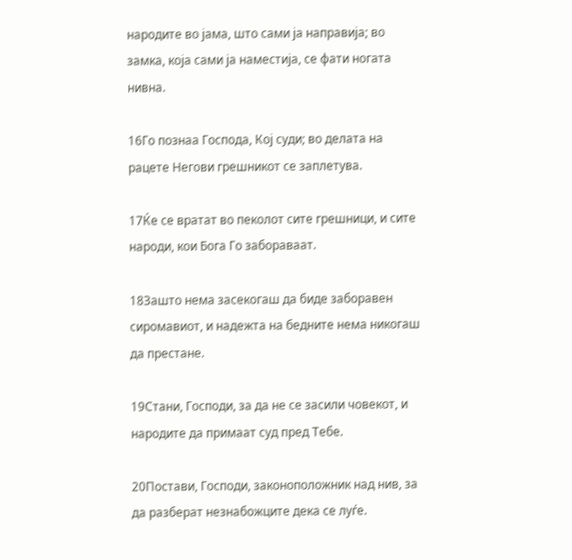народите во јама, што сами ја направија; во замка, која сами ја наместија, се фати ногата нивна.

16Го познаа Господа, Кој суди; во делата на рацете Негови грешникот се заплетува.

17Ќе се вратат во пеколот сите грешници, и сите народи, кои Бога Го забораваат.

18Зашто нема засекогаш да биде заборавен сиромавиот, и надежта на бедните нема никогаш да престане.

19Стани, Господи, за да не се засили човекот, и народите да примаат суд пред Тебе.

20Постави, Господи, законоположник над нив, за да разберат незнабожците дека се луѓе.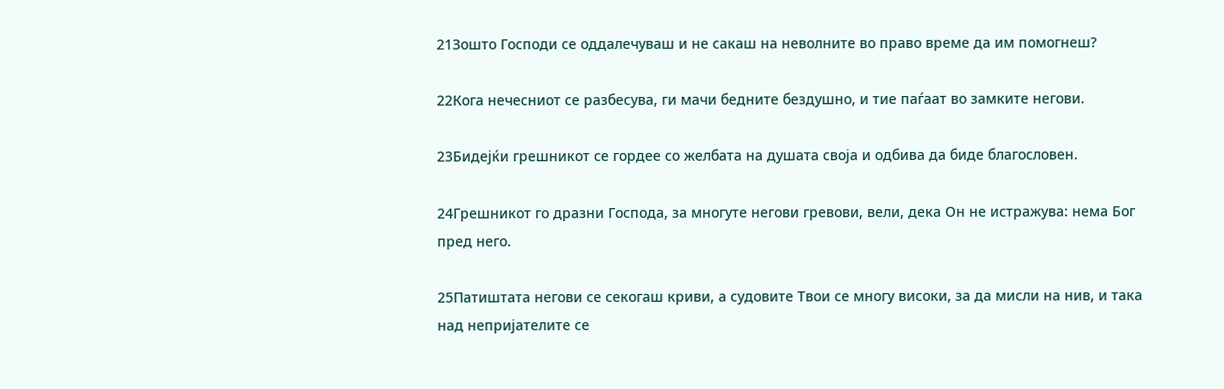21Зошто Господи се оддалечуваш и не сакаш на неволните во право време да им помогнеш?

22Кога нечесниот се разбесува, ги мачи бедните бездушно, и тие паѓаат во замките негови.

23Бидејќи грешникот се гордее со желбата на душата своја и одбива да биде благословен.

24Грешникот го дразни Господа, за многуте негови гревови, вели, дека Он не истражува: нема Бог пред него.

25Патиштата негови се секогаш криви, а судовите Твои се многу високи, за да мисли на нив, и така над непријателите се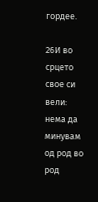гордее.

26И во срцето свое си вели: нема да минувам од род во род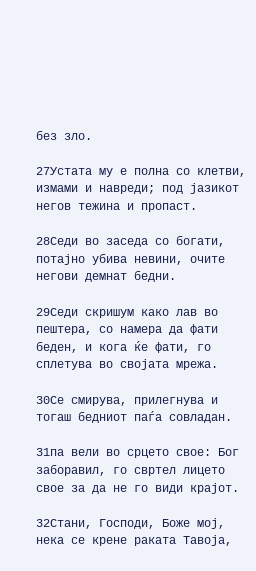без зло.

27Устата му е полна со клетви, измами и навреди; под јазикот негов тежина и пропаст.

28Седи во заседа со богати, потајно убива невини, очите негови демнат бедни.

29Седи скришум како лав во пештера, со намера да фати беден, и кога ќе фати, го сплетува во својата мрежа.

30Се смирува, прилегнува и тогаш бедниот паѓа совладан.

31па вели во срцето свое: Бог заборавил, го свртел лицето свое за да не го види крајот.

32Стани, Господи, Боже мој, нека се крене раката Тавоја,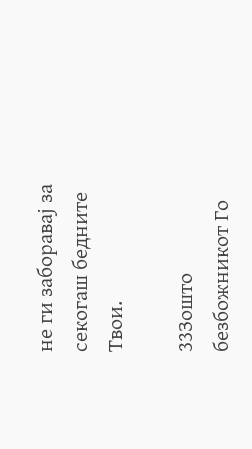не ги заборавај за секогаш бедните Твои.

33Зошто безбожникот Го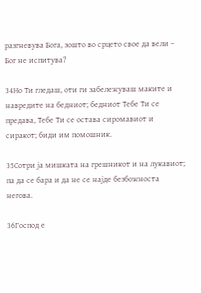разгневува Бога, зошто во срцето свое да вели – Бог не испитува?

34Но Ти гледаш, оти ги забележуваш маките и навредите на бедниот; бедниот Тебе Ти се предава, Тебе Ти се остава сиромавиот и сиракот; биди им помошник.

35Сотри ја мишката на грешникот и на лукавиот; па да се бара и да не се најде безбожноста негова.

36Господ е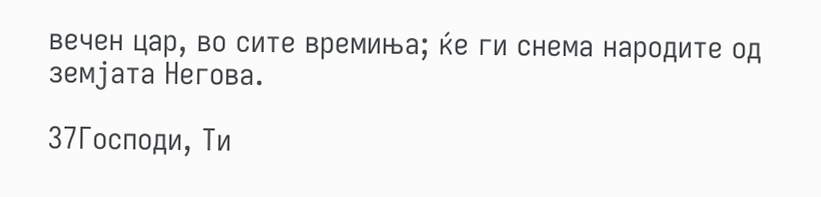вечен цар, во сите времиња; ќе ги снема народите од земјата Негова.

37Господи, Ти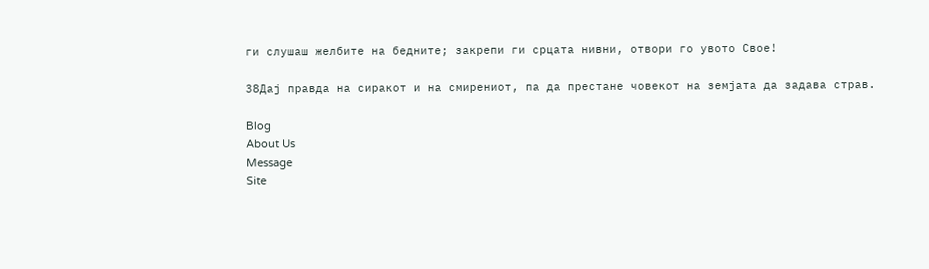ги слушаш желбите на бедните; закрепи ги срцата нивни, отвори го увото Свое!

38Дај правда на сиракот и на смирениот, па да престане човекот на земјата да задава страв.

Blog
About Us
Message
Site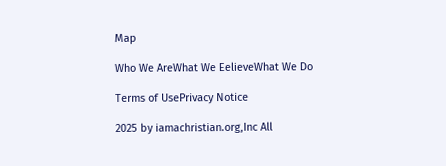Map

Who We AreWhat We EelieveWhat We Do

Terms of UsePrivacy Notice

2025 by iamachristian.org,Inc All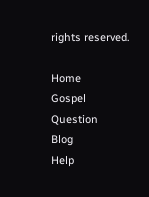rights reserved.

Home
Gospel
Question
Blog
Help